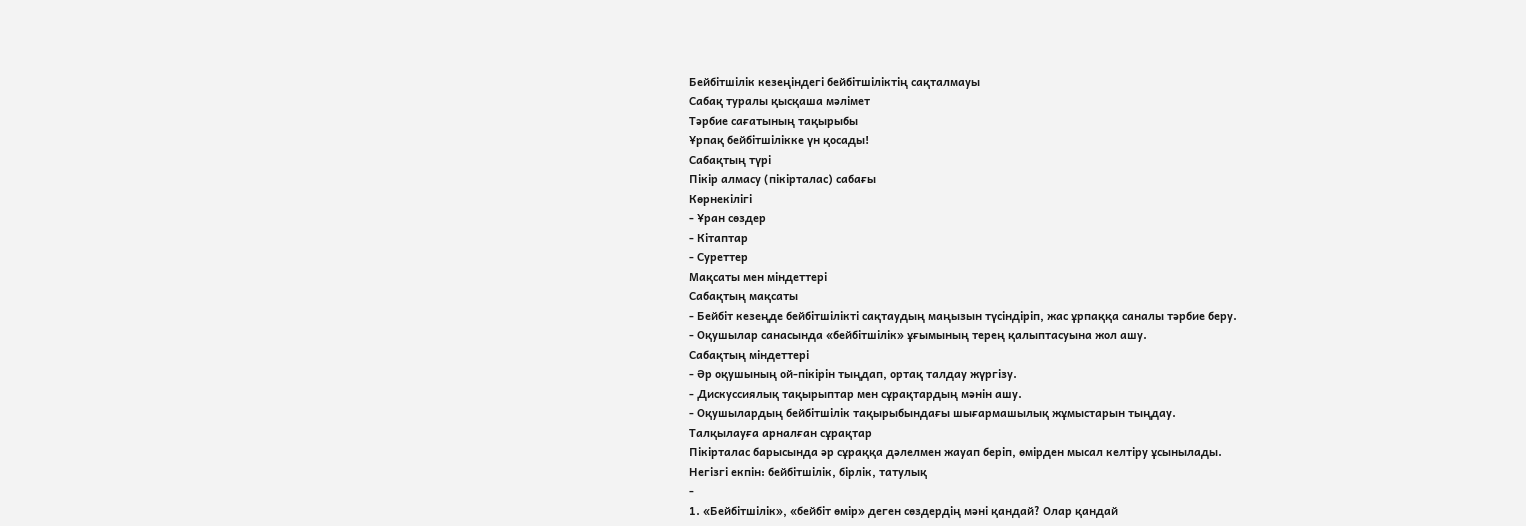Бейбітшілік кезеңіндегі бейбітшіліктің сақталмауы
Сабақ туралы қысқаша мәлімет
Тәрбие сағатының тақырыбы
Ұрпақ бейбітшілікке үн қосады!
Сабақтың түрі
Пікір алмасу (пікірталас) сабағы
Көрнекілігі
- Ұран сөздер
- Кітаптар
- Суреттер
Мақсаты мен міндеттері
Сабақтың мақсаты
- Бейбіт кезеңде бейбітшілікті сақтаудың маңызын түсіндіріп, жас ұрпаққа саналы тәрбие беру.
- Оқушылар санасында «бейбітшілік» ұғымының терең қалыптасуына жол ашу.
Сабақтың міндеттері
- Әр оқушының ой-пікірін тыңдап, ортақ талдау жүргізу.
- Дискуссиялық тақырыптар мен сұрақтардың мәнін ашу.
- Оқушылардың бейбітшілік тақырыбындағы шығармашылық жұмыстарын тыңдау.
Талқылауға арналған сұрақтар
Пікірталас барысында әр сұраққа дәлелмен жауап беріп, өмірден мысал келтіру ұсынылады.
Негізгі екпін: бейбітшілік, бірлік, татулық
-
1. «Бейбітшілік», «бейбіт өмір» деген сөздердің мәні қандай? Олар қандай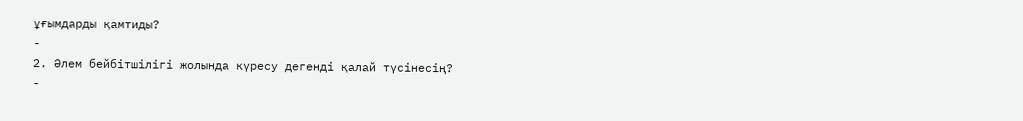ұғымдарды қамтиды?
-
2. Әлем бейбітшілігі жолында күресу дегенді қалай түсінесің?
-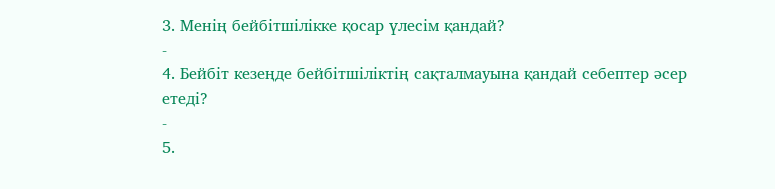3. Менің бейбітшілікке қосар үлесім қандай?
-
4. Бейбіт кезеңде бейбітшіліктің сақталмауына қандай себептер әсер етеді?
-
5.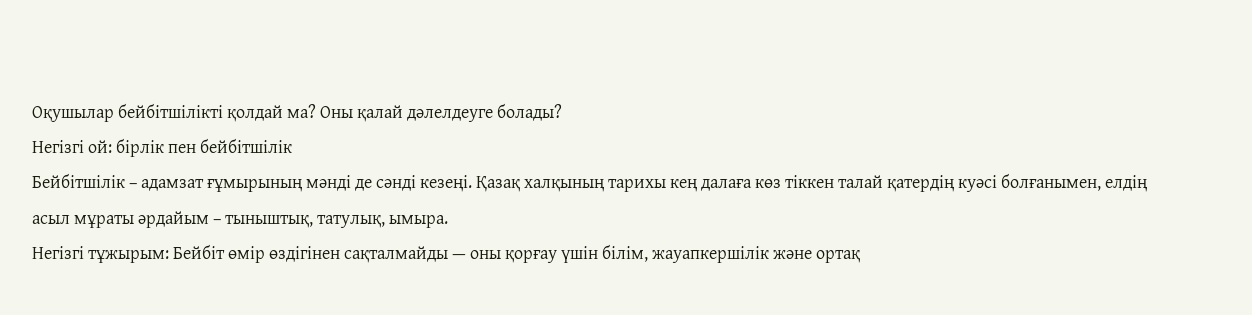Оқушылар бейбітшілікті қолдай ма? Оны қалай дәлелдеуге болады?
Негізгі ой: бірлік пен бейбітшілік
Бейбітшілік – адамзат ғұмырының мәнді де сәнді кезеңі. Қазақ халқының тарихы кең далаға көз тіккен талай қатердің куәсі болғанымен, елдің асыл мұраты әрдайым – тыныштық, татулық, ымыра.
Негізгі тұжырым: Бейбіт өмір өздігінен сақталмайды — оны қорғау үшін білім, жауапкершілік және ортақ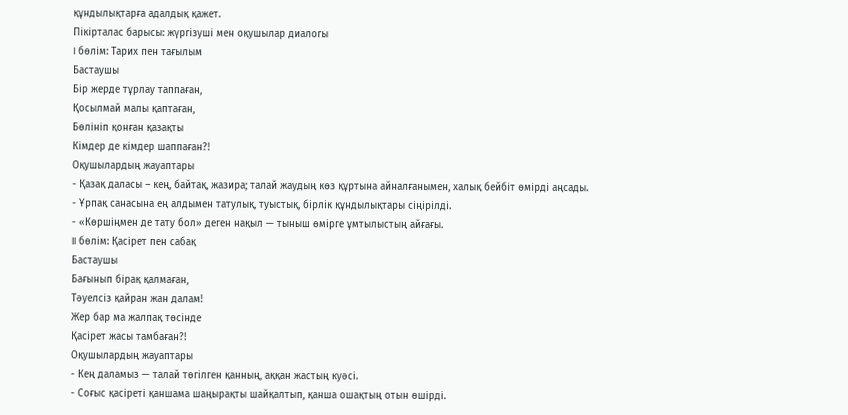құндылықтарға адалдық қажет.
Пікірталас барысы: жүргізуші мен оқушылар диалогы
I бөлім: Тарих пен тағылым
Бастаушы
Бір жерде тұрлау таппаған,
Қосылмай малы қаптаған,
Бөлініп қонған қазақты
Кімдер де кімдер шаппаған?!
Оқушылардың жауаптары
- Қазақ даласы – кең, байтақ, жазира; талай жаудың көз құртына айналғанымен, халық бейбіт өмірді аңсады.
- Ұрпақ санасына ең алдымен татулық, туыстық, бірлік құндылықтары сіңірілді.
- «Көршіңмен де тату бол» деген нақыл — тыныш өмірге ұмтылыстың айғағы.
II бөлім: Қасірет пен сабақ
Бастаушы
Бағынып бірақ қалмаған,
Тәуелсіз қайран жан далам!
Жер бар ма жалпақ төсінде
Қасірет жасы тамбаған?!
Оқушылардың жауаптары
- Кең даламыз — талай төгілген қанның, аққан жастың куәсі.
- Соғыс қасіреті қаншама шаңырақты шайқалтып, қанша ошақтың отын өшірді.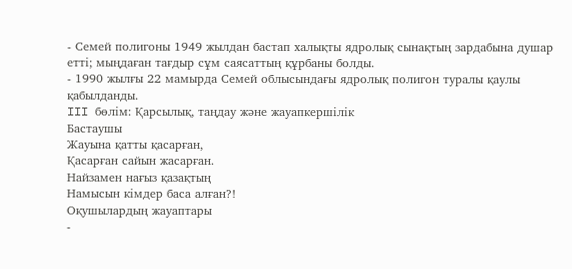- Семей полигоны 1949 жылдан бастап халықты ядролық сынақтың зардабына душар етті; мыңдаған тағдыр сұм саясаттың құрбаны болды.
- 1990 жылғы 22 мамырда Семей облысындағы ядролық полигон туралы қаулы қабылданды.
III бөлім: Қарсылық, таңдау және жауапкершілік
Бастаушы
Жауына қатты қасарған,
Қасарған сайын жасарған.
Найзамен нағыз қазақтың
Намысын кімдер баса алған?!
Оқушылардың жауаптары
-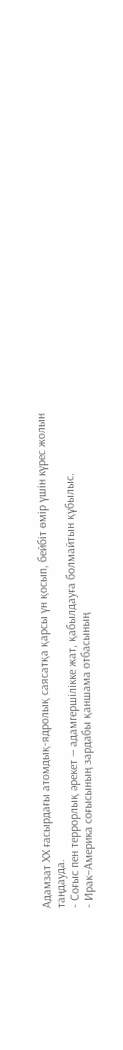Адамзат ХХ ғасырдағы атомдық-ядролық саясатқа қарсы үн қосып, бейбіт өмір үшін күрес жолын таңдауда.
- Соғыс пен террорлық әрекет — адамгершілікке жат, қабылдауға болмайтын құбылыс.
- Ирак–Америка соғысының зардабы қаншама отбасының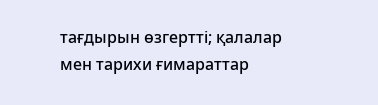тағдырын өзгертті; қалалар мен тарихи ғимараттар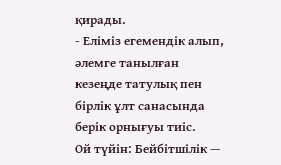қирады.
- Еліміз егемендік алып, әлемге танылған кезеңде татулық пен бірлік ұлт санасында берік орнығуы тиіс.
Ой түйін: Бейбітшілік —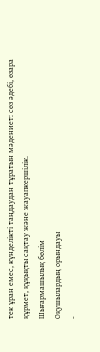тек ұран емес, күнделікті таңдаудан тұратын мәдениет: сөз әдебі, өзара құрмет, құқықты сақтау және жауапкершілік.
Шығармашылық бөлім
Оқушылардың орындауы
-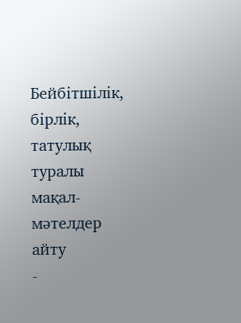Бейбітшілік, бірлік, татулық туралы мақал-мәтелдер айту
-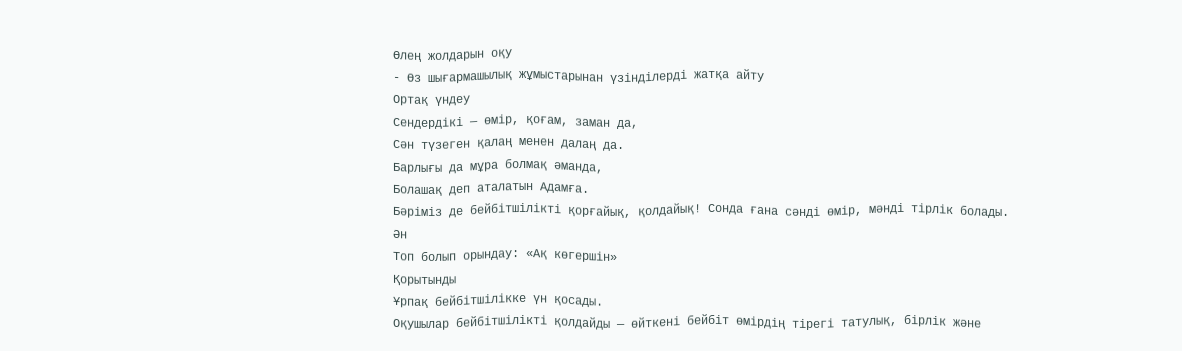Өлең жолдарын оқу
- Өз шығармашылық жұмыстарынан үзінділерді жатқа айту
Ортақ үндеу
Сендердікі — өмір, қоғам, заман да,
Сән түзеген қалаң менен далаң да.
Барлығы да мұра болмақ әманда,
Болашақ деп аталатын Адамға.
Бәріміз де бейбітшілікті қорғайық, қолдайық! Сонда ғана сәнді өмір, мәнді тірлік болады.
Ән
Топ болып орындау: «Ақ көгершін»
Қорытынды
Ұрпақ бейбітшілікке үн қосады.
Оқушылар бейбітшілікті қолдайды — өйткені бейбіт өмірдің тірегі татулық, бірлік және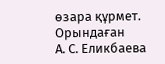өзара құрмет.
Орындаған
А. С. Еликбаева